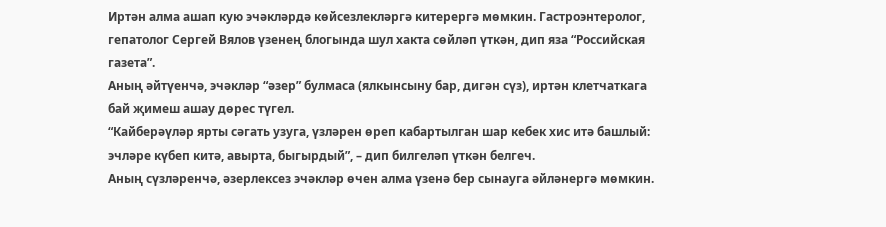Иртән алма ашап кую эчәкләрдә көйсезлекләргә китерергә мөмкин. Гастроэнтеролог, гепатолог Сергей Вялов үзенең блогында шул хакта сөйләп үткән, дип яза “Российская газета”.
Аның әйтүенчә, эчәкләр “әзер” булмаса (ялкынсыну бар, дигән сүз), иртән клетчаткага бай җимеш ашау дөрес түгел.
“Кайберәүләр ярты сәгать узуга, үзләрен өреп кабартылган шар кебек хис итә башлый: эчләре күбеп китә, авырта, быгырдый”, – дип билгеләп үткән белгеч.
Аның сүзләренчә, әзерлексез эчәкләр өчен алма үзенә бер сынауга әйләнергә мөмкин.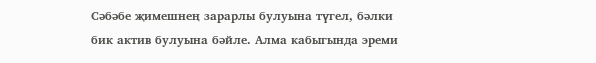Сәбәбе җимешнең зарарлы булуына түгел, бәлки бик актив булуына бәйле. Алма кабыгында эреми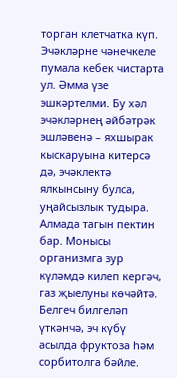торган клетчатка күп. Эчәкләрне чәнечкеле пумала кебек чистарта ул. Әмма үзе эшкәртелми. Бу хәл эчәкләрнең әйбәтрәк эшләвенә – яхшырак кыскаруына китерсә дә, эчәклектә ялкынсыну булса, уңайсызлык тудыра.
Алмада тагын пектин бар. Монысы организмга зур күләмдә килеп кергәч, газ җыелуны көчәйтә. Белгеч билгеләп үткәнчә, эч күбү асылда фруктоза һәм сорбитолга бәйле.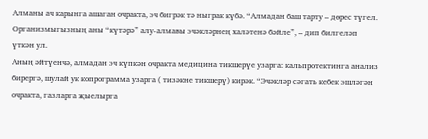Алманы ач карынга ашаган очракта, эч бигрәк тә ныграк күбә. “Алмадан баш тарту – дөрес түгел. Организмыгызның аны “күтәрә” алу-алмавы эчәкләрнең халәтенә бәйле”, – дип билгеләп үткән ул.
Аның әйтүенчә, алмадан эч күпкән очракта медицина тикшерүе узарга: кальпротектинга анализ бирергә, шулай ук копрограмма узарга ( тизәкне тикшерү) кирәк. “Эчәкләр сәгать кебек эшләгән очракта, газларга җыелырга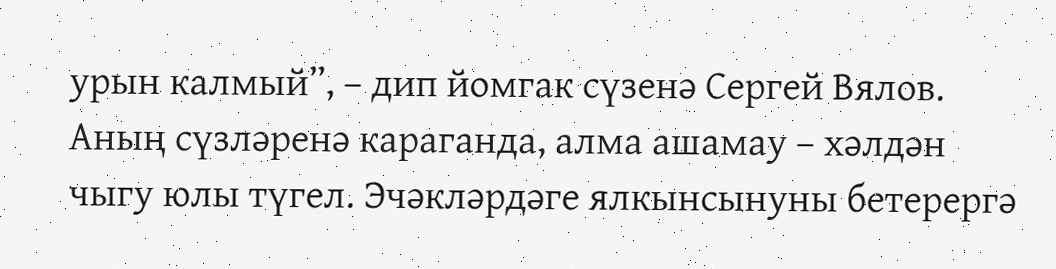урын калмый”, – дип йомгак сүзенә Сергей Вялов. Аның сүзләренә караганда, алма ашамау – хәлдән чыгу юлы түгел. Эчәкләрдәге ялкынсынуны бетерергә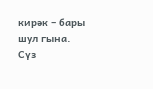кирәк – бары шул гына.
Сүз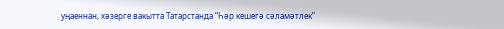уңаеннан, хәзерге вакытта Татарстанда “Һәр кешегә сәламәтлек”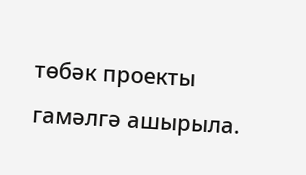төбәк проекты гамәлгә ашырыла.